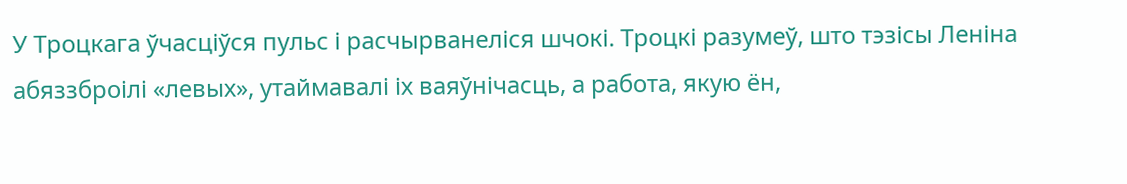У Троцкага ўчасціўся пульс і расчырванеліся шчокі. Троцкі разумеў, што тэзісы Леніна абяззброілі «левых», утаймавалі іх ваяўнічасць, а работа, якую ён,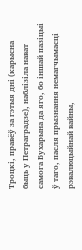Троцкі, правёў за гэтыя дні (карысна быць у Петраградзе), наблізіла нават самога Бухарына да яго, бо іншай пазіцыі ў таго, пасля прызнання немагчымасці рэвалюцыйнай вайны,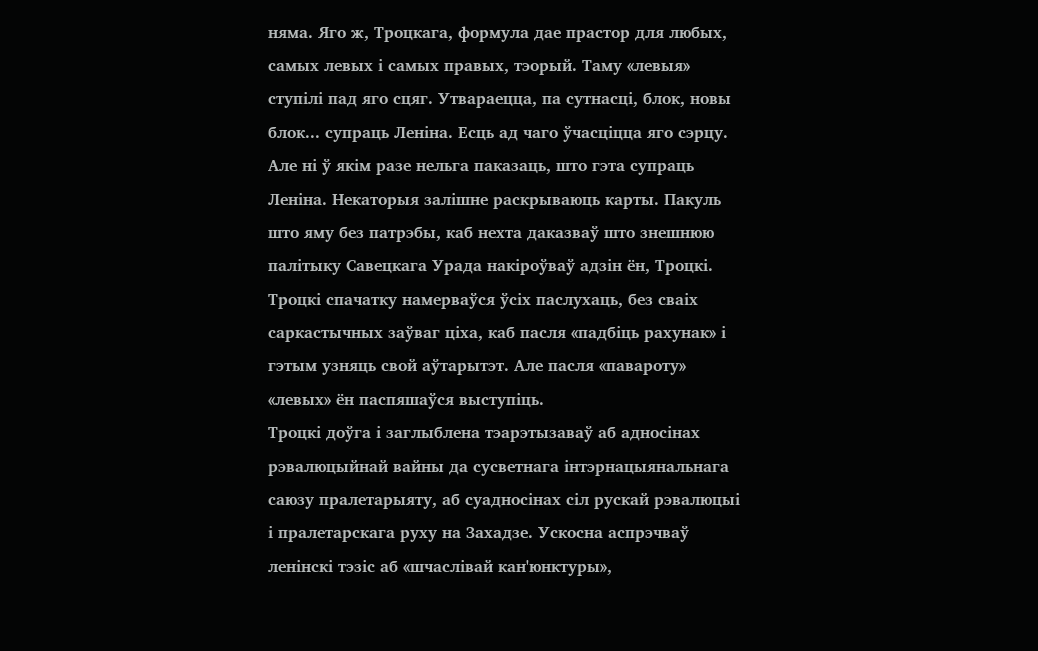няма. Яго ж, Троцкага, формула дае прастор для любых, самых левых і самых правых, тэорый. Таму «левыя» ступілі пад яго сцяг. Утвараецца, па сутнасці, блок, новы блок... супраць Леніна. Есць ад чаго ўчасціцца яго сэрцу. Але ні ў якім разе нельга паказаць, што гэта супраць Леніна. Некаторыя залішне раскрываюць карты. Пакуль што яму без патрэбы, каб нехта даказваў што знешнюю палітыку Савецкага Урада накіроўваў адзін ён, Троцкі.
Троцкі спачатку намерваўся ўсіх паслухаць, без сваіх саркастычных заўваг ціха, каб пасля «падбіць рахунак» і гэтым узняць свой аўтарытэт. Але пасля «павароту» «левых» ён паспяшаўся выступіць.
Троцкі доўга і заглыблена тэарэтызаваў аб адносінах рэвалюцыйнай вайны да сусветнага інтэрнацыянальнага саюзу пралетарыяту, аб суадносінах сіл рускай рэвалюцыі і пралетарскага руху на Захадзе. Ускосна аспрэчваў ленінскі тэзіс аб «шчаслівай кан'юнктуры»,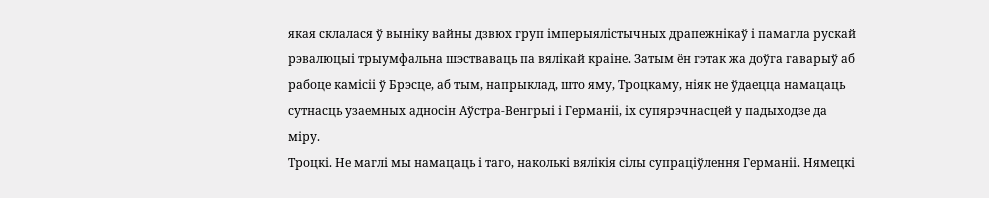якая склалася ў выніку вайны дзвюх груп імперыялістычных драпежнікаў і памагла рускай рэвалюцыі трыумфальна шэстваваць па вялікай краіне. Затым ён гэтак жа доўга гаварыў аб рабоце камісіі ў Брэсце, аб тым, напрыклад, што яму, Троцкаму, ніяк не ўдаецца намацаць сутнасць узаемных адносін Аўстра-Венгрыі і Германіі, іх супярэчнасцей у падыходзе да міру.
Троцкі. Не маглі мы намацаць і таго, наколькі вялікія сілы супраціўлення Германіі. Нямецкі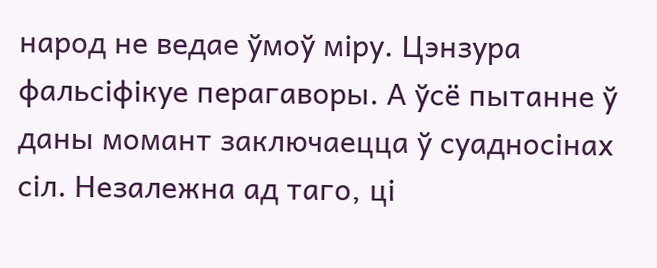народ не ведае ўмоў міру. Цэнзура фальсіфікуе перагаворы. А ўсё пытанне ў даны момант заключаецца ў суадносінах сіл. Незалежна ад таго, ці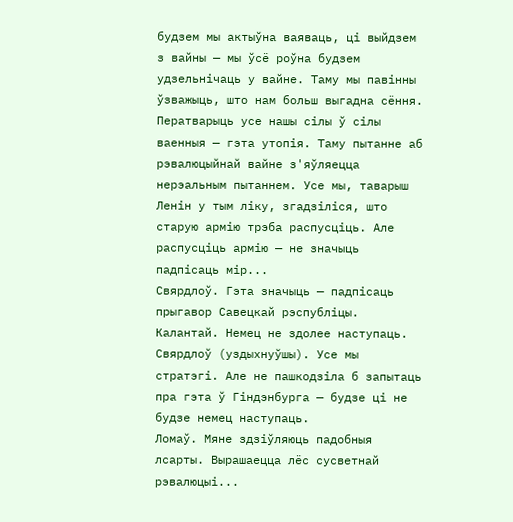будзем мы актыўна ваяваць, ці выйдзем з вайны — мы ўсё роўна будзем удзельнічаць у вайне. Таму мы павінны ўзважыць, што нам больш выгадна сёння. Ператварыць усе нашы сілы ў сілы ваенныя — гэта утопія. Таму пытанне аб рэвалюцыйнай вайне з'яўляецца нерэальным пытаннем. Усе мы, таварыш Ленін у тым ліку, згадзіліся, што старую армію трэба распусціць. Але распусціць армію — не значыць падпісаць мір...
Свярдлоў. Гэта значыць — падпісаць прыгавор Савецкай рэспубліцы.
Калантай. Немец не здолее наступаць.
Свярдлоў (уздыхнуўшы). Усе мы стратэгі. Але не пашкодзіла б запытаць пра гэта ў Гіндэнбурга — будзе ці не будзе немец наступаць.
Ломаў. Мяне здзіўляюць падобныя лсарты. Вырашаецца лёс сусветнай рэвалюцыі...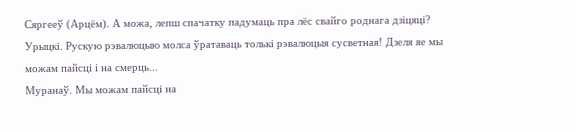Сяргееў (Арцём). А можа, лепш спачатку падумаць пра лёс свайго роднага дзіцяці?
Урыцкі. Рускую рэвалюцыю молса ўратаваць толькі рэвалюцыя сусветная! Дзеля яе мы можам пайсці і на смерць...
Муранаў. Мы можам пайсці на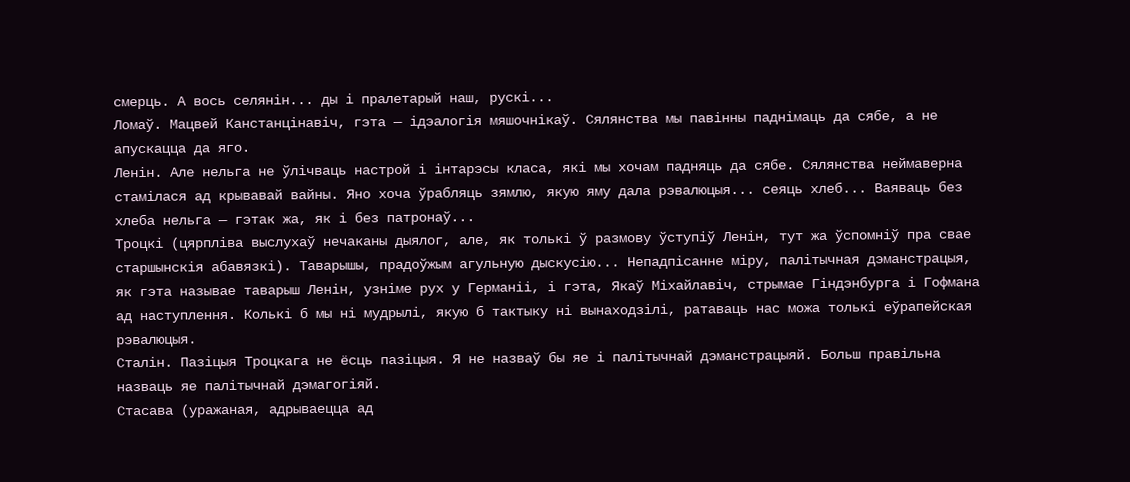смерць. А вось селянін... ды і пралетарый наш, рускі...
Ломаў. Мацвей Канстанцінавіч, гэта — ідэалогія мяшочнікаў. Сялянства мы павінны паднімаць да сябе, а не апускацца да яго.
Ленін. Але нельга не ўлічваць настрой і інтарэсы класа, які мы хочам падняць да сябе. Сялянства неймаверна стамілася ад крывавай вайны. Яно хоча ўрабляць зямлю, якую яму дала рэвалюцыя... сеяць хлеб... Ваяваць без хлеба нельга — гэтак жа, як і без патронаў...
Троцкі (цярпліва выслухаў нечаканы дыялог, але, як толькі ў размову ўступіў Ленін, тут жа ўспомніў пра свае старшынскія абавязкі). Таварышы, прадоўжым агульную дыскусію... Непадпісанне міру, палітычная дэманстрацыя, як гэта называе таварыш Ленін, узніме рух у Германіі, і гэта, Якаў Міхайлавіч, стрымае Гіндэнбурга і Гофмана ад наступлення. Колькі б мы ні мудрылі, якую б тактыку ні вынаходзілі, ратаваць нас можа толькі еўрапейская рэвалюцыя.
Сталін. Пазіцыя Троцкага не ёсць пазіцыя. Я не назваў бы яе і палітычнай дэманстрацыяй. Больш правільна назваць яе палітычнай дэмагогіяй.
Стасава (уражаная, адрываецца ад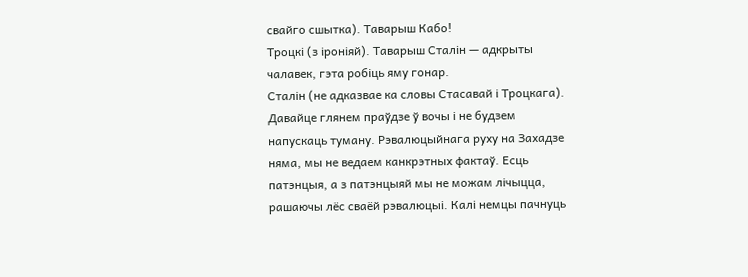свайго сшытка). Таварыш Кабо!
Троцкі (з іроніяй). Таварыш Сталін — адкрыты чалавек, гэта робіць яму гонар.
Сталін (не адказвае ка словы Стасавай і Троцкага). Давайце глянем праўдзе ў вочы і не будзем напускаць туману. Рэвалюцыйнага руху на Захадзе няма, мы не ведаем канкрэтных фактаў. Есць патэнцыя, а з патэнцыяй мы не можам лічыцца, рашаючы лёс сваёй рэвалюцыі. Калі немцы пачнуць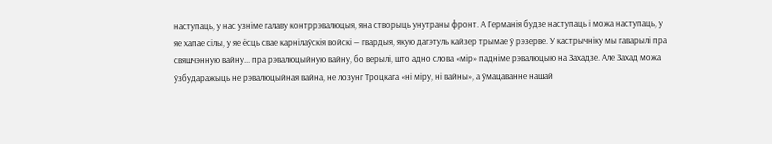наступаць, у нас узніме галаву контррэвалюцыя, яна створыць унутраны фронт. А Германія будзе наступаць і можа наступаць, у яе хапае сілы, у яе ёсць свае карнілаўскія войскі — гвардыя, якую дагэтуль кайзер трымае ў рэзерве. У кастрычніку мы гаварылі пра свяшчэнную вайну... пра рэвалюцыйную вайну, бо верылі, што адно слова «мір» падніме рэвалюцыю на Захадзе. Але Захад можа ўзбударажыць не рэвалюцыйная вайна, не лозунг Троцкага «ні міру, ні вайны», а ўмацаванне нашай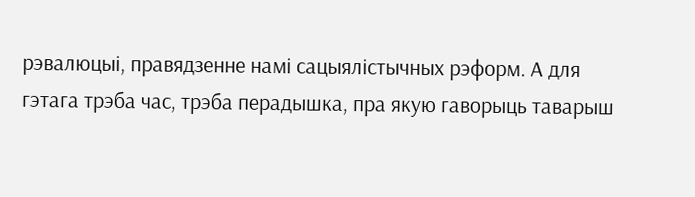рэвалюцыі, правядзенне намі сацыялістычных рэформ. А для гэтага трэба час, трэба перадышка, пра якую гаворыць таварыш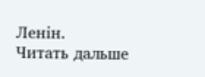Ленін.
Читать дальше